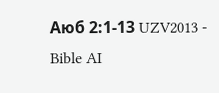Аюб 2:1-13 UZV2013 - Bible AI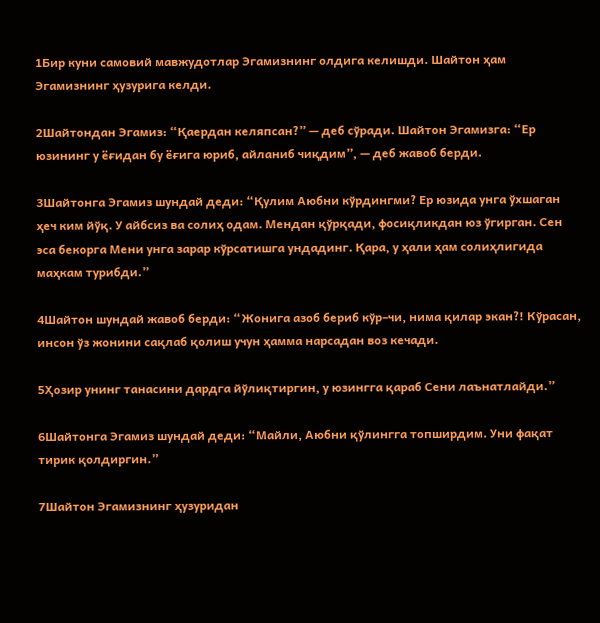1Бир куни самовий мавжудотлар Эгамизнинг олдига келишди. Шайтон ҳам Эгамизнинг ҳузурига келди.

2Шайтондан Эгамиз: “Қаердан келяпсан?” — деб сўради. Шайтон Эгамизга: “Ер юзининг у ёғидан бу ёғига юриб, айланиб чиқдим”, — деб жавоб берди.

3Шайтонга Эгамиз шундай деди: “Қулим Аюбни кўрдингми? Ер юзида унга ўхшаган ҳеч ким йўқ. У айбсиз ва солиҳ одам. Мендан қўрқади, фосиқликдан юз ўгирган. Сен эса бекорга Мени унга зарар кўрсатишга ундадинг. Қара, у ҳали ҳам солиҳлигида маҳкам турибди.”

4Шайтон шундай жавоб берди: “Жонига азоб бериб кўр–чи, нима қилар экан?! Кўрасан, инсон ўз жонини сақлаб қолиш учун ҳамма нарсадан воз кечади.

5Ҳозир унинг танасини дардга йўлиқтиргин, у юзингга қараб Сени лаънатлайди.”

6Шайтонга Эгамиз шундай деди: “Майли, Аюбни қўлингга топширдим. Уни фақат тирик қолдиргин.”

7Шайтон Эгамизнинг ҳузуридан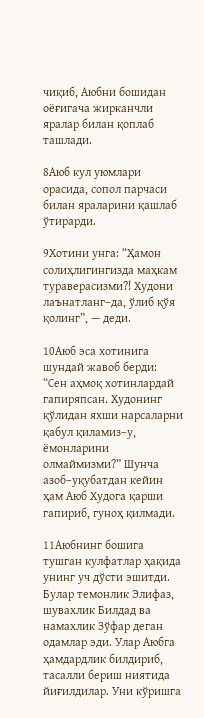чиқиб, Аюбни бошидан оёғигача жирканчли яралар билан қоплаб ташлади.

8Аюб кул уюмлари орасида, сопол парчаси билан яраларини қашлаб ўтирарди.

9Хотини унга: “Ҳамон солиҳлигингизда маҳкам тураверасизми?! Худони лаънатланг–да, ўлиб қўя қолинг”, — деди.

10Аюб эса хотинига шундай жавоб берди: “Сен аҳмоқ хотинлардай гапиряпсан. Худонинг қўлидан яхши нарсаларни қабул қиламиз–у, ёмонларини олмаймизми?” Шунча азоб–уқубатдан кейин ҳам Аюб Худога қарши гапириб, гуноҳ қилмади.

11Аюбнинг бошига тушган кулфатлар ҳақида унинг уч дўсти эшитди. Булар темонлик Элифаз, шувахлик Билдад ва намахлик Зўфар деган одамлар эди. Улар Аюбга ҳамдардлик билдириб, тасалли бериш ниятида йиғилдилар. Уни кўришга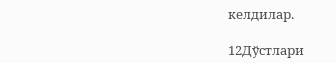келдилар.

12Дўстлари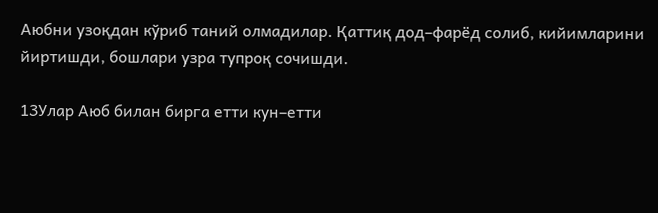Аюбни узоқдан кўриб таний олмадилар. Қаттиқ дод–фарёд солиб, кийимларини йиртишди, бошлари узра тупроқ сочишди.

13Улар Аюб билан бирга етти кун–етти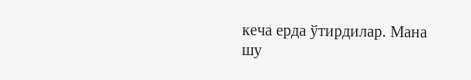кеча ерда ўтирдилар. Мана шу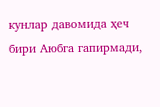кунлар давомида ҳеч бири Аюбга гапирмади,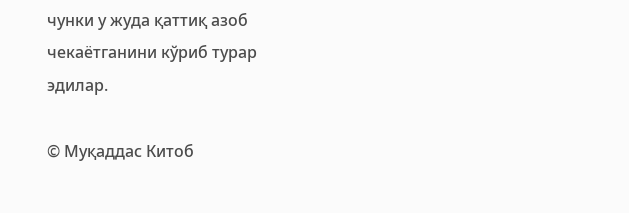чунки у жуда қаттиқ азоб чекаётганини кўриб турар эдилар.

© Муқаддас Китоб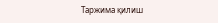Таржима қилиш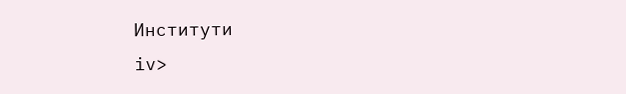Институти
iv>